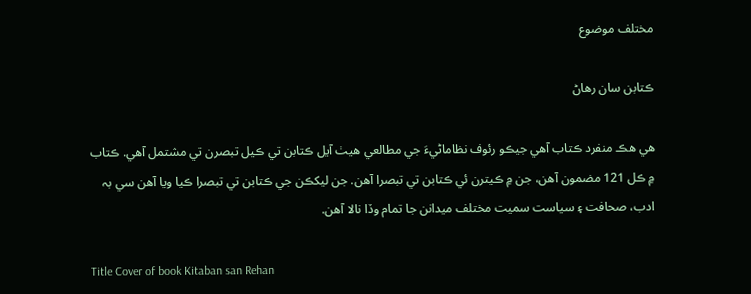مختلف موضوع

ڪتابن سان رھاڻ

ھي ھڪ منفرد ڪتاب آھي جيڪو رئوف نظاماڻيءَ جي مطالعي ھيٺ آيل ڪتابن تي ڪيل تبصرن تي مشتمل آھي. ڪتاب ۾ ڪل 121 مضمون آھن، جن ۾ ڪيترن ئي ڪتابن تي تبصرا آھن. جن ليکڪن جي ڪتابن تي تبصرا ڪيا ويا آھن سي بہ ادب، صحافت ۽ سياست سميت مختلف ميدانن جا تمام وڏا نالا آھن.

Title Cover of book Kitaban san Rehan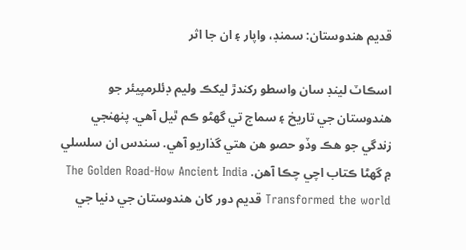قديم هندوستان: سمنڊ، واپار ۽ ان جا اثر

اسڪاٽ لينڊ سان واسطو رکندڙ ليکڪ وليم ڊئلرمپيئر جو هندوستان جي تاريخ ۽ سماج تي گهڻو ڪم ٿيل آهي. پنھنجي زندگي جو هڪ وڏو حصو هن هتي گذاريو آهي. سندس ان سلسلي ۾ گهڻا ڪتاب اچي چڪا آهن. The Golden Road-How Ancient India Transformed the world قديم دور کان هندوستان جي دنيا جي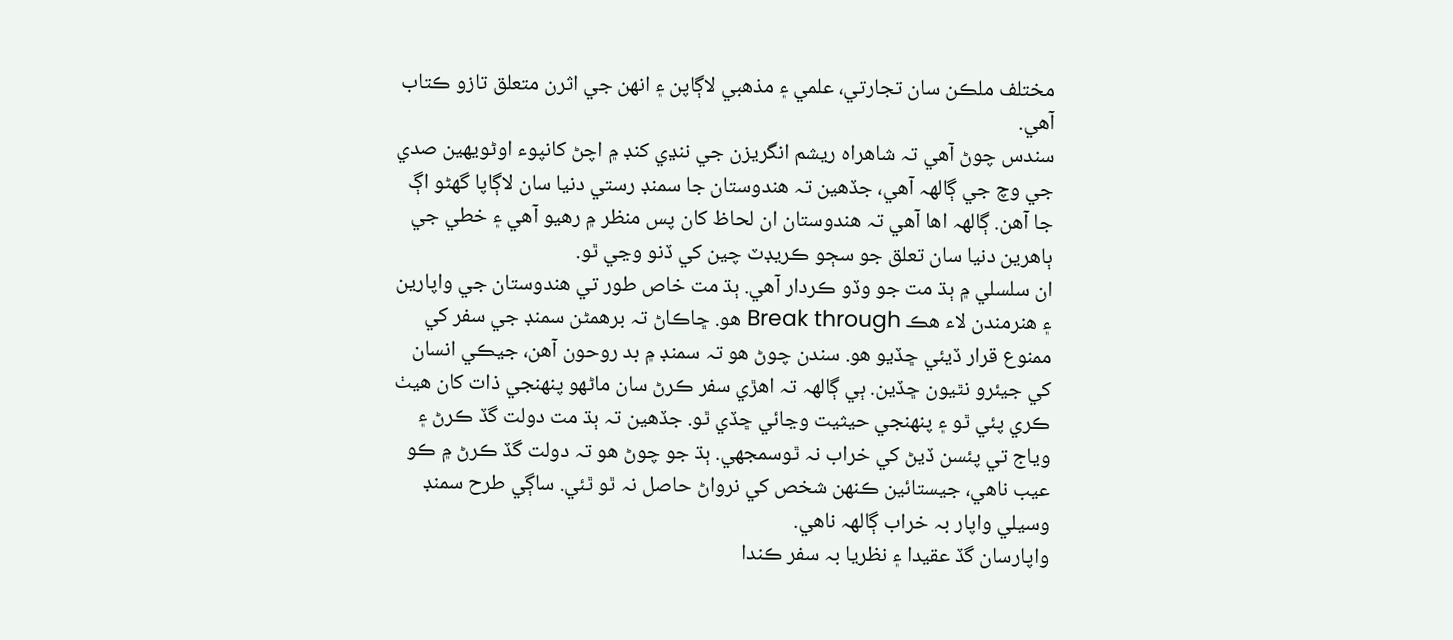مختلف ملڪن سان تجارتي، علمي ۽ مذهبي لاڳاپن ۽ انھن جي اثرن متعلق تازو ڪتاب آهي.
سندس چوڻ آهي تہ شاهراه ريشم انگريزن جي ننڍي کنڊ ۾ اچڻ کانپوء اوڻويھين صدي جي وچ جي ڳالھہ آهي، جڏهين تہ هندوستان جا سمنڊ رستي دنيا سان لاڳاپا گهڻو اڳ جا آهن. ڳالھہ اها آهي تہ هندوستان ان لحاظ کان پس منظر ۾ رهيو آهي ۽ خطي جي ٻاهرين دنيا سان تعلق جو سڄو ڪريڊٽ چين کي ڏنو وڃي ٿو.
ان سلسلي ۾ ٻڌ مت جو وڏو ڪردار آهي. ٻڌ مت خاص طور تي هندوستان جي واپارين ۽ هنرمندن لاء هڪ Break through هو. ڇاڪاڻ تہ برهمڻن سمنڊ جي سفر کي ممنوع قرار ڏيئي ڇڏيو هو. سندن چوڻ هو تہ سمنڊ ۾ بد روحون آهن، جيڪي انسان کي جيئرو نٿيون ڇڏين. ٻي ڳالھہ تہ اهڙي سفر ڪرڻ سان ماڻھو پنھنجي ذات کان هيٺ ڪري پئي ٿو ۽ پنھنجي حيثيت وڃائي ڇڏي ٿو. جڏهين تہ ٻڌ مت دولت گڏ ڪرڻ ۽ وياج تي پئسن ڏيڻ کي خراب نہ ٿوسمجهي. ٻڌ جو چوڻ هو تہ دولت گڏ ڪرڻ ۾ ڪو عيب ناهي، جيستائين ڪنھن شخص کي نرواڻ حاصل نہ ٿو ٿئي. ساڳي طرح سمنڊ وسيلي واپار بہ خراب ڳالھہ ناهي.
واپارسان گڏ عقيدا ۽ نظريا بہ سفر ڪندا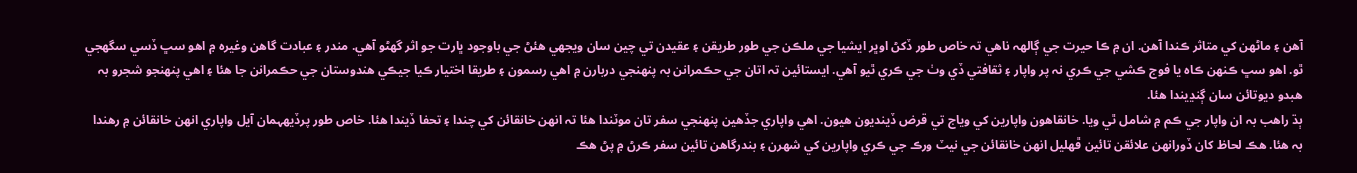آهن ۽ ماڻھن کي متاثر ڪندا آهن. ان ۾ ڪا حيرت جي ڳالھہ ناهي تہ خاص طور ڏکڻ اوڀر ايشيا جي ملڪن جي طور طريقن ۽ عقيدن تي چين سان ويجهي هئڻ جي باوجود ڀارت جو اثر گهڻو آهي. مندر ۽ عبادت گاهن وغيرہ ۾ اهو سڀ ڏسي سگهجي ٿو. اهو سڀ ڪنھن ڪاه يا فوج ڪشي جي ڪري نہ پر واپار ۽ ثقافتي ڏي وٺ جي ڪري ٿيو آهي. ايستائين تہ اتان جي حڪمرانن بہ پنھنجي دربارن ۾ اهي رسمون ۽ طريقا اختيار ڪيا جيڪي هندوستان جي حڪمرانن جا هئا ۽ اهي پنھنجو شجرو بہ هبدو ديوتائن سان ڳنڍيندا هئا.
ٻڌ راهب بہ ان واپار جي ڪم ۾ شامل ٿي ويا. خانقاهون واپارين کي وياج تي قرض ڏينديون هيون. اهي واپاري جڏهين پنھنجي سفر تان موٽندا هئا تہ انھن خانقائن کي چندا ۽ تحفا ڏيندا هئا. خاص طور پرڏيھہمان آيل واپاري انھن خانقائن ۾ رهندا بہ هئا. هڪ لحاظ کان ڏورانھن علائقن تائين ڦھليل انھن خانقائن جي نيٽ ورڪ جي ڪري واپارين کي شھرن ۽ بندرگاھن تائين سفر ڪرڻ ۾ پڻ هڪ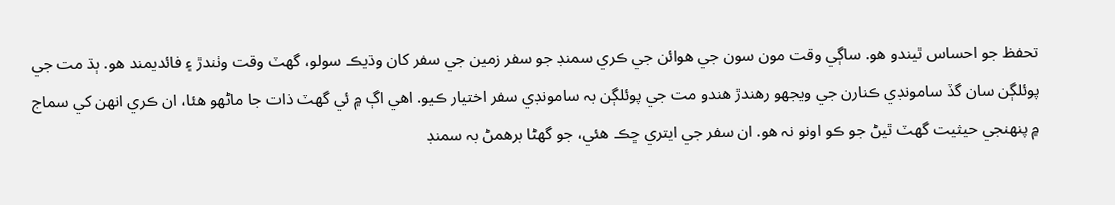تحفظ جو احساس ٿيندو هو. ساڳي وقت مون سون جي هوائن جي ڪري سمنڊ جو سفر زمين جي سفر کان وڌيڪ سولو، گهٽ وقت وٺندڙ ۽ فائديمند هو. ٻڌ مت جي پوئلڳن سان گڏ سامونڊي ڪنارن جي ويجهو رهندڙ هندو مت جي پوئلڳن بہ سامونڊي سفر اختيار ڪيو. اهي اڳ ۾ ئي گهٽ ذات جا ماڻھو هئا، ان ڪري انھن کي سماج ۾ پنھنجي حيثيت گهٽ ٿيڻ جو ڪو اونو نہ هو. ان سفر جي ايتري ڇڪ هئي، جو گهڻا برهمڻ بہ سمنڊ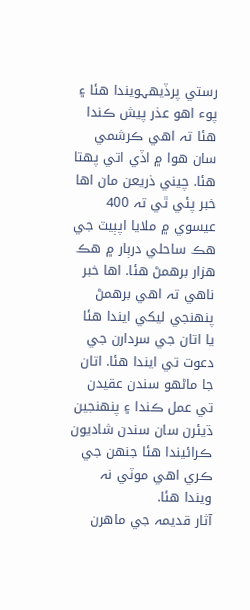رستي پرڏيھہويندا هئا ۽ پوء اهو عذر پيش ڪندا هئا تہ اهي ڪرشمي سان هوا ۾ اڏي اتي پھتا هئا. چيني ذريعن مان اها خبر پئي ٿي تہ 400 عيسوي ۾ ملايا اپٻيٽ جي هڪ ساحلي درٻار ۾ هڪ هزار برهمڻ هئا. اها خبر ناهي تہ اهي برهمڻ پنھنجي ليکي ايندا هئا يا اتان جي سردارن جي دعوت تي ايندا هئا. اتان جا ماڻھو سندن عقيدن تي عمل ڪندا ۽ پنھنجين ڌيئرن سان سندن شاديون ڪرائيندا هئا جنھن جي ڪري اهي موٽي نہ ويندا هئا.
آثار قديمہ جي ماهرن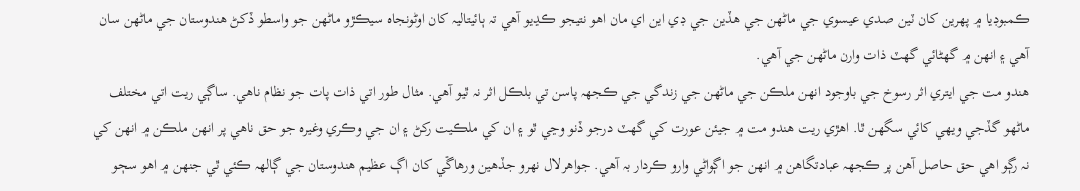ڪمبوڊيا ۾ پھرين کان ٽين صدي عيسوي جي ماڻھن جي هڏين جي ڊي اين اي مان اهو نتيجو ڪڍيو آهي تہ ٻائيتاليہ کان اوڻونجاه سيڪڙو ماڻھن جو واسطو ڏکڻ هندوستان جي ماڻھن سان آهي ۽ انھن ۾ گهڻائي گهٽ ذات وارن ماڻھن جي آهي.
هندو مت جي ايتري اثر رسوخ جي باوجود انھن ملڪن جي ماڻھن جي زندگي جي ڪجهہ پاسن تي بلڪل اثر نہ ٿيو آهي. مثال طور اتي ذات پات جو نظام ناهي. ساڳي ريت اتي مختلف ماڻھو گڏجي ويھي کائي سگهن ٿا. اهڙي ريت هندو مت ۾ جيئن عورت کي گهٽ درجو ڏنو وڃي ٿو ۽ ان کي ملڪيت رکڻ ۽ ان جي وڪري وغيرہ جو حق ناهي پر انھن ملڪن ۾ انھن کي نہ رڳو اهي حق حاصل آهن پر ڪجهہ عبادتگاهن ۾ انھن جو اڳواڻي وارو ڪردار بہ آهي. جواهرلال نھرو جڏهين ورهاڱي کان اڳ عظيم هندوستان جي ڳالھہ ڪئي ٿي جنھن ۾ اهو سڄو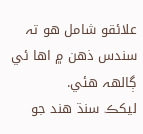علائقو شامل هو تہ سندس ذهن ۾ اها ئي ڳالھہ هئي.
ليکڪ سنڌ هند جو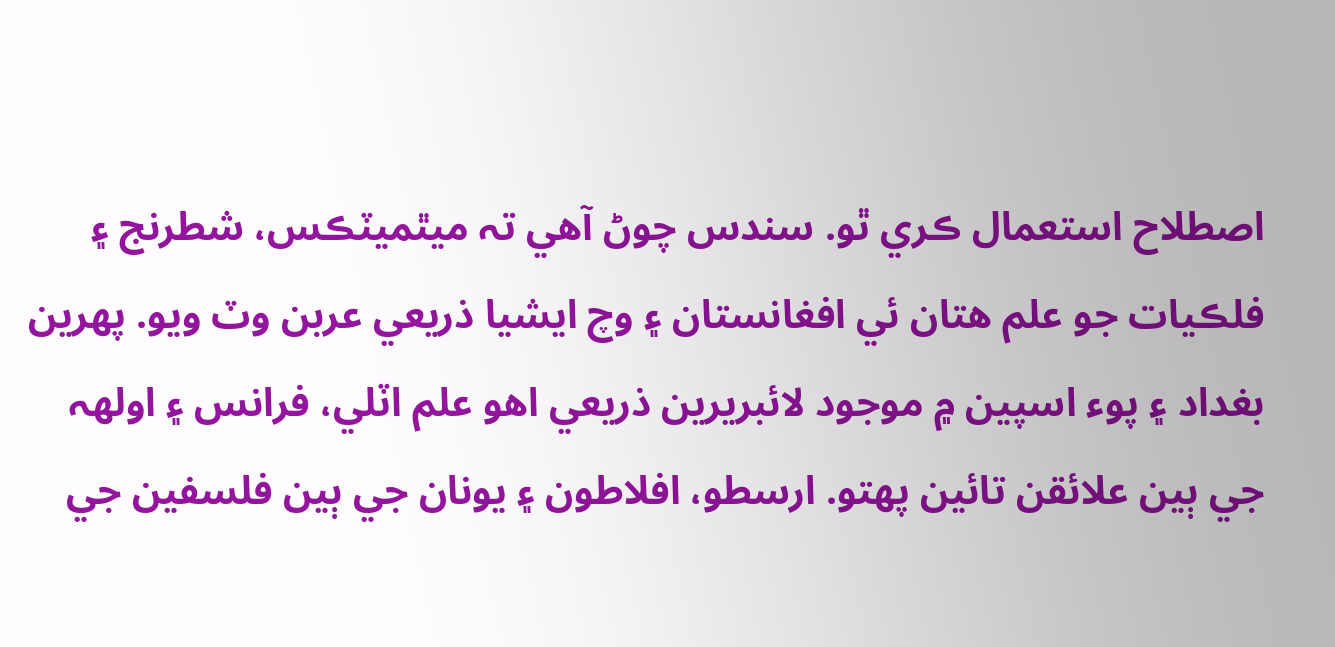اصطلاح استعمال ڪري ٿو. سندس چوڻ آهي تہ ميٿميٽڪس، شطرنج ۽ فلڪيات جو علم هتان ئي افغانستان ۽ وچ ايشيا ذريعي عربن وٽ ويو. پھرين بغداد ۽ پوء اسپين ۾ موجود لائبريرين ذريعي اهو علم اٽلي، فرانس ۽ اولھہ جي ٻين علائقن تائين پھتو. ارسطو، افلاطون ۽ يونان جي ٻين فلسفين جي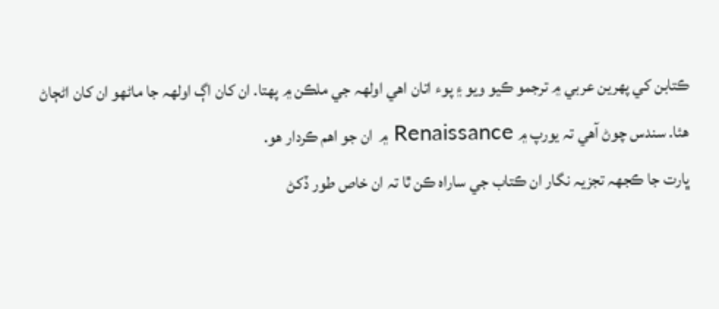ڪتابن کي پھرين عربي ۾ ترجمو ڪيو ويو ۽ پوء اتان اهي اولھہ جي ملڪن ۾ پھتا. ان کان اڳ اولھہ جا ماڻھو ان کان اڻڄاڻ هئا. سندس چوڻ آهي تہ يورپ ۾ Renaissance ۾ ان جو اهم ڪردار هو.
ڀارت جا ڪجهہ تجزيہ نگار ان ڪتاب جي ساراه ڪن ٿا تہ ان خاص طور ڏکڻ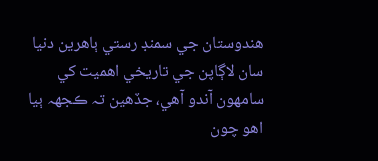هندوستان جي سمنڊ رستي ٻاهرين دنيا سان لاڳاپن جي تاريخي اهميت کي سامھون آندو آهي، جڏهين تہ ڪجهہ ٻيا اهو چون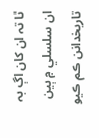ٿا تہ ان کان اڳ بہ ان سلسلي ۾ ٻين تاريخدانن ڪم ڪيو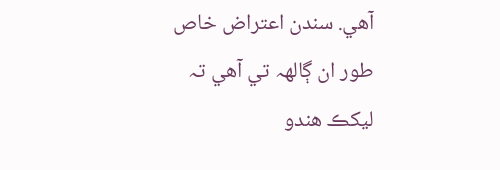آهي. سندن اعتراض خاص طور ان ڳالھہ تي آهي تہ ليکڪ هندو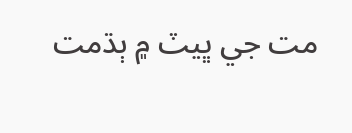مت جي ڀيٽ ۾ ٻڌمت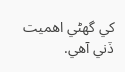کي گهڻي اهميت ڏني آهي.